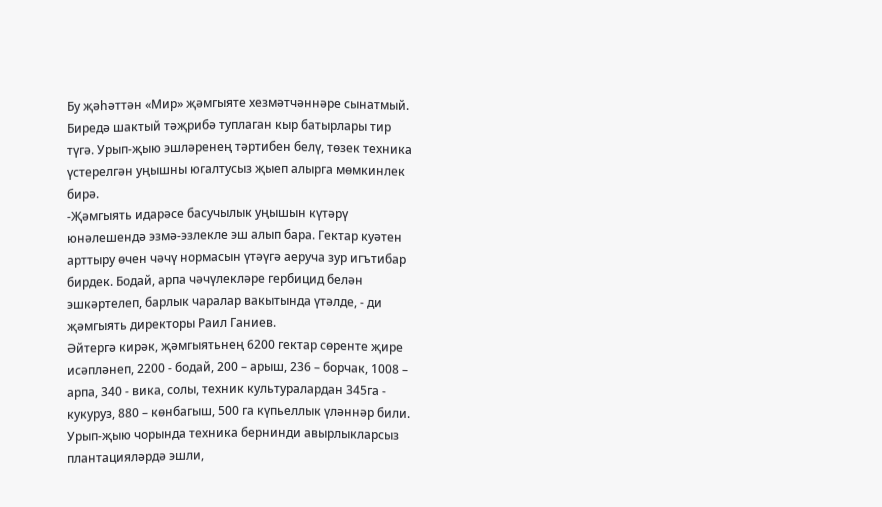Бу җәһәттән «Мир» җәмгыяте хезмәтчәннәре сынатмый. Биредә шактый тәҗрибә туплаган кыр батырлары тир түгә. Урып-җыю эшләренең тәртибен белү, төзек техника үстерелгән уңышны югалтусыз җыеп алырга мөмкинлек бирә.
-Җәмгыять идарәсе басучылык уңышын күтәрү юнәлешендә эзмә-эзлекле эш алып бара. Гектар куәтен арттыру өчен чәчү нормасын үтәүгә аеруча зур игътибар бирдек. Бодай, арпа чәчүлекләре гербицид белән эшкәртелеп, барлык чаралар вакытында үтәлде, - ди җәмгыять директоры Раил Ганиев.
Әйтергә кирәк, җәмгыятьнең 6200 гектар сөренте җире исәпләнеп, 2200 - бодай, 200 – арыш, 236 – борчак, 1008 – арпа, 340 - вика, солы, техник культуралардан 345га - кукуруз, 880 – көнбагыш, 500 га күпьеллык үләннәр били.
Урып-җыю чорында техника бернинди авырлыкларсыз плантацияләрдә эшли,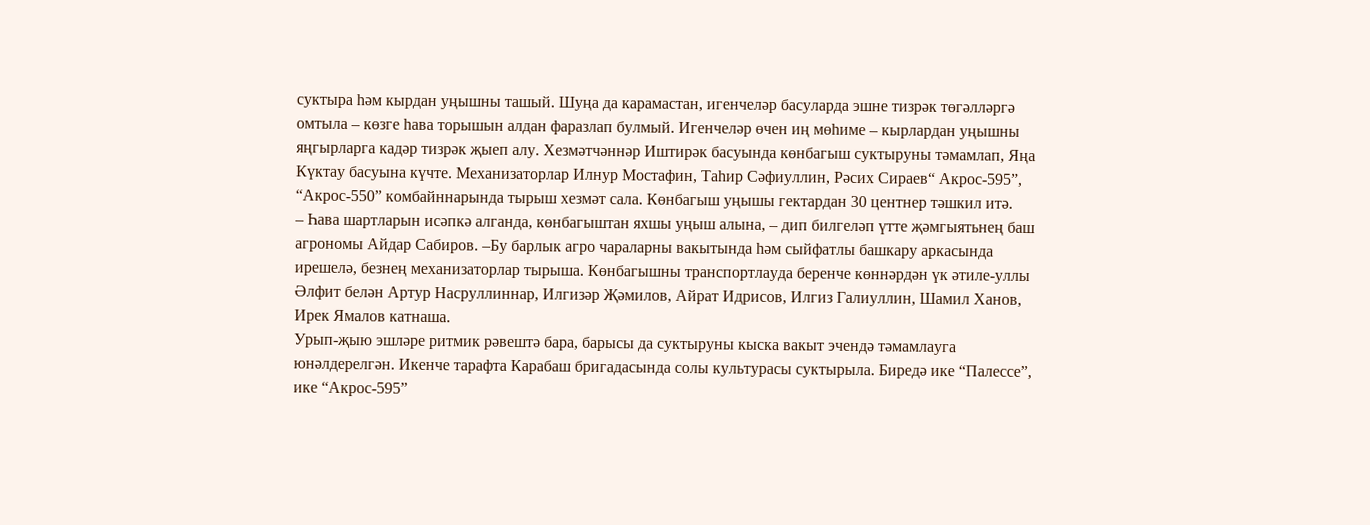суктыра һәм кырдан уңышны ташый. Шуңа да карамастан, игенчеләр басуларда эшне тизрәк төгәлләргә омтыла – көзге һава торышын алдан фаразлап булмый. Игенчеләр өчен иң мөһиме – кырлардан уңышны яңгырларга кадәр тизрәк җыеп алу. Хезмәтчәннәр Иштирәк басуында көнбагыш суктыруны тәмамлап, Яңа Күктау басуына күчте. Механизаторлар Илнур Мостафин, Таһир Сәфиуллин, Рәсих Сираев“ Акрос-595”, “Акрос-550” комбайннарында тырыш хезмәт сала. Көнбагыш уңышы гектардан 30 центнер тәшкил итә.
– Һава шартларын исәпкә алганда, көнбагыштан яхшы уңыш алына, – дип билгеләп үтте җәмгыятьнең баш агрономы Айдар Сабиров. –Бу барлык агро чараларны вакытында һәм сыйфатлы башкару аркасында ирешелә, безнең механизаторлар тырыша. Көнбагышны транспортлауда беренче көннәрдән үк әтиле-уллы Әлфит белән Артур Насруллиннар, Илгизәр Җәмилов, Айрат Идрисов, Илгиз Галиуллин, Шамил Ханов, Ирек Ямалов катнаша.
Урып-җыю эшләре ритмик рәвештә бара, барысы да суктыруны кыска вакыт эчендә тәмамлауга юнәлдерелгән. Икенче тарафта Карабаш бригадасында солы культурасы суктырыла. Биредә ике “Палессе”, ике “Акрос-595”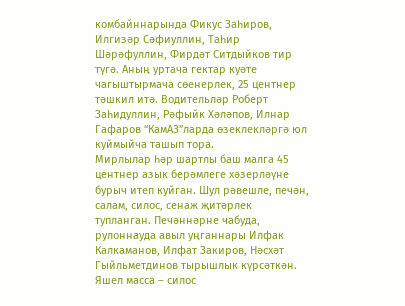комбайннарында Фикус Заһиров, Илгизәр Сәфиуллин, Таһир Шәрәфуллин, Фирдәт Ситдыйков тир түгә. Аның уртача гектар куәте чагыштырмача сөенерлек, 25 центнер тәшкил итә. Водительләр Роберт Заһидуллин, Рәфыйк Хәләпов, Илнар Гафаров “КамАЗ”ларда өзеклекләргә юл куймыйча ташып тора.
Мирлылар һәр шартлы баш малга 45 центнер азык берәмлеге хәзерләүне бурыч итеп куйган. Шул рәвешле, печән, салам, силос, сенаж җитәрлек тупланган. Печәннәрне чабуда, рулоннауда авыл уңганнары Илфак Калкаманов, Илфат Закиров, Нәсхәт Гыйльметдинов тырышлык күрсәткән. Яшел масса – силос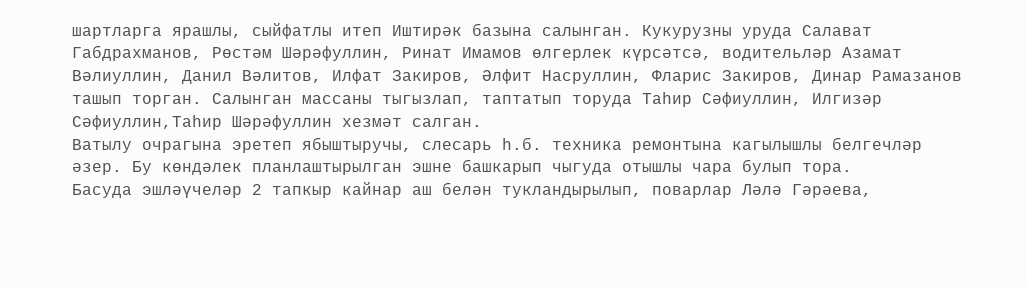шартларга ярашлы, сыйфатлы итеп Иштирәк базына салынган. Кукурузны уруда Салават Габдрахманов, Рөстәм Шәрәфуллин, Ринат Имамов өлгерлек күрсәтсә, водительләр Азамат Вәлиуллин, Данил Вәлитов, Илфат Закиров, Әлфит Насруллин, Фларис Закиров, Динар Рамазанов ташып торган. Салынган массаны тыгызлап, таптатып торуда Таһир Сәфиуллин, Илгизәр Сәфиуллин,Таһир Шәрәфуллин хезмәт салган.
Ватылу очрагына эретеп ябыштыручы, слесарь һ.б. техника ремонтына кагылышлы белгечләр әзер. Бу көндәлек планлаштырылган эшне башкарып чыгуда отышлы чара булып тора.
Басуда эшләүчеләр 2 тапкыр кайнар аш белән тукландырылып, поварлар Ләлә Гәрәева,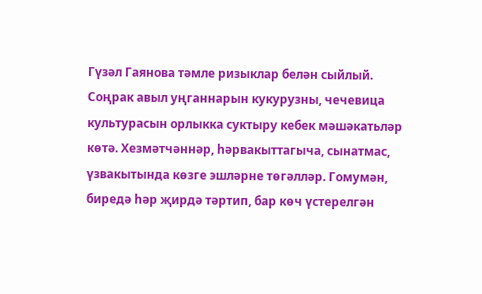Гүзәл Гаянова тәмле ризыклар белән сыйлый.
Соңрак авыл уңганнарын кукурузны, чечевица культурасын орлыкка суктыру кебек мәшәкатьләр көтә. Хезмәтчәннәр, һәрвакыттагыча, сынатмас, үзвакытында көзге эшләрне төгәлләр. Гомумән, биредә һәр җирдә тәртип, бар көч үстерелгән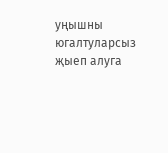уңышны югалтуларсыз җыеп алуга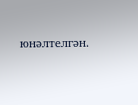юнәлтелгән.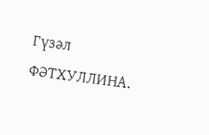Гүзәл ФӘТХУЛЛИНА.